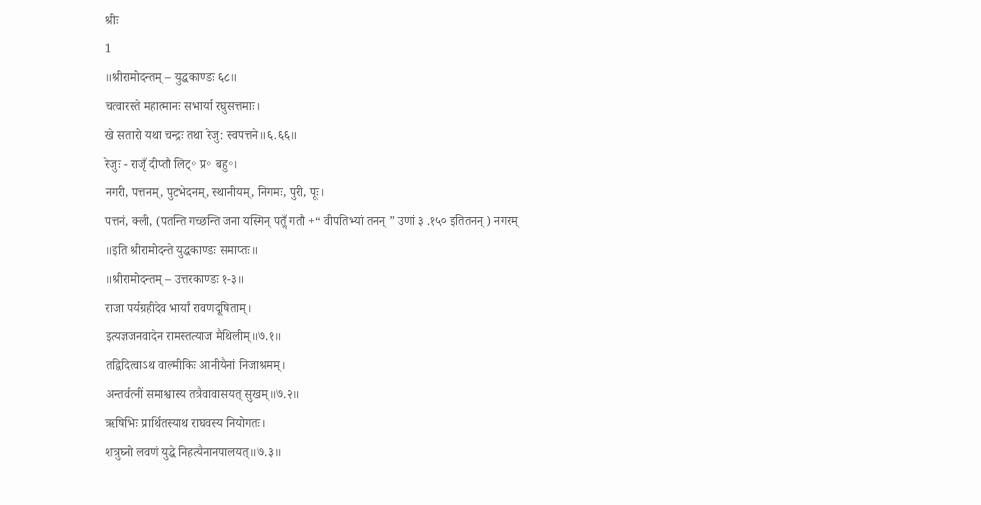श्रीः
1
॥श्रीरामोदन्तम् – युद्धकाण्डः ६८॥
चत्वारस्ते महात्मानः सभार्या रघुसत्तमाः।
खे सतारो यथा चन्द्रः तथा रेजु: स्वपत्तने॥६.६६॥
रेजुः - राजृँ दीप्तौ लिट्॰ प्र॰ बहु॰।
नगरी, पत्तनम्, पुटभेदनम्, स्थानीयम्, निगमः, पुरी, पूः।
पत्तनं, क्ली, (पतन्ति गच्छन्ति जना यस्मिन् पतॢँ गतौ +“ वीपतिभ्यां तनन् ” उणां ३ .१५० इतितनन् ) नगरम्
॥इति श्रीरामोदन्ते युद्धकाण्डः समाप्तः॥
॥श्रीरामोदन्तम् – उत्तरकाण्डः १-३॥
राजा पर्यग्रहीदेव भार्यां रावणदूषिताम्।
इत्यज्ञजनवादेन रामस्तत्याज मैथिलीम्॥७.१॥
तद्विदित्वाऽथ वाल्मीकिः आनीयैनां निजाश्रमम्।
अन्तर्वत्नीं समाश्वास्य तत्रैवावासयत् सुखम्॥७.२॥
ऋषिभिः प्रार्थितस्याथ राघवस्य नियोगतः।
शत्रुघ्नो लवणं युद्धे निहत्यैनानपालयत्॥७.३॥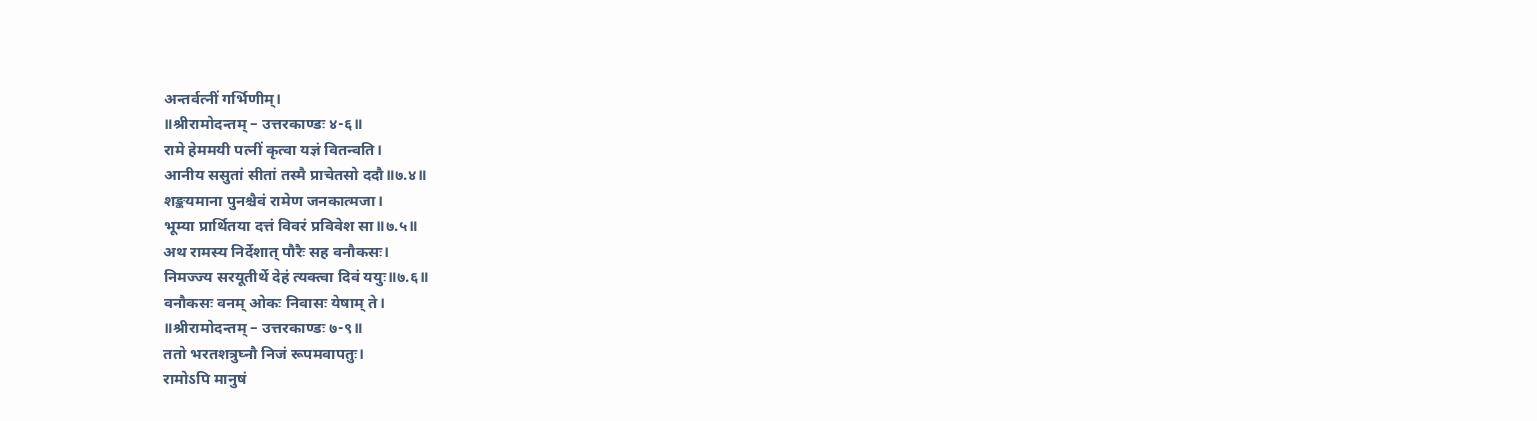अन्तर्वत्नीं गर्भिणीम्।
॥श्रीरामोदन्तम् – उत्तरकाण्डः ४-६॥
रामे हेममयी पत्नीं कृत्वा यज्ञं वितन्वति।
आनीय ससुतां सीतां तस्मै प्राचेतसो ददौ॥७.४॥
शङ्कयमाना पुनश्चैवं रामेण जनकात्मजा।
भूम्या प्रार्थितया दत्तं विवरं प्रविवेश सा॥७.५॥
अथ रामस्य निर्देशात् पौरैः सह वनौकसः।
निमज्ज्य सरयूतीर्थे देहं त्यक्त्वा दिवं ययुः॥७.६॥
वनौकसः वनम् ओकः निवासः येषाम् ते।
॥श्रीरामोदन्तम् – उत्तरकाण्डः ७-९॥
ततो भरतशत्रुघ्नौ निजं रूपमवापतुः।
रामोऽपि मानुषं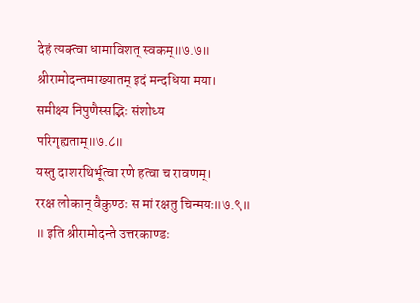देहं त्यक्त्वा धामाविशत् स्वकम्॥७.७॥
श्रीरामोदन्तमाख्यातम् इदं मन्दधिया मया।
समीक्ष्य निपुणैस्सद्भिः संशोध्य परिगृह्यताम्॥७.८॥
यस्तु दाशरथिर्भूत्वा रणे हत्वा च रावणम्।
ररक्ष लोकान् वैकुण्ठः स मां रक्षतु चिन्मयः॥७.९॥
॥ इति श्रीरामोदन्ते उत्तरकाण्डः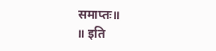समाप्तः॥
॥ इति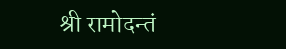श्री रामोदन्तं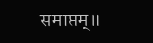समाप्तम्॥